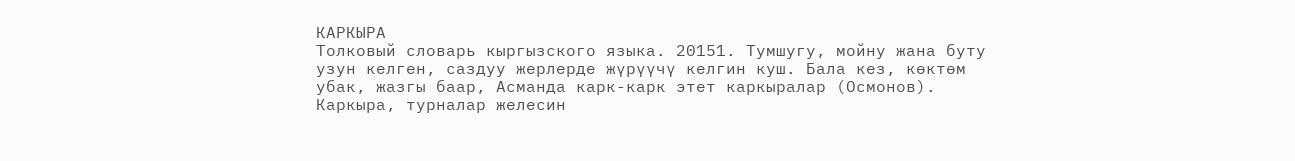КАРКЫРА
Толковый словарь кыргызского языка. 20151. Тумшугу, мойну жана буту узун келген, саздуу жерлерде жүрүүчү келгин куш. Бала кез, көктөм убак, жазгы баар, Асманда карк-карк этет каркыралар (Осмонов). Каркыра, турналар желесин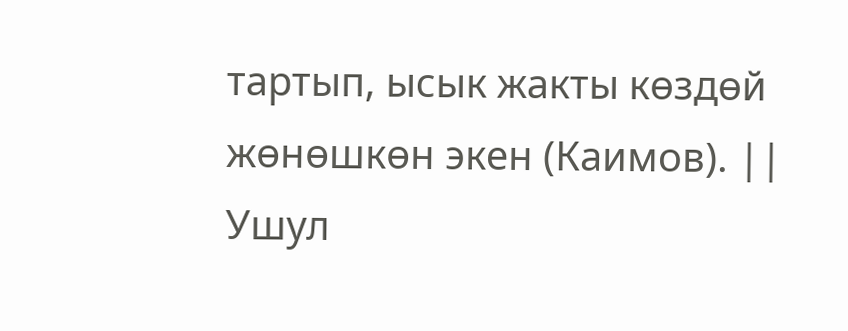тартып, ысык жакты көздөй жөнөшкөн экен (Каимов). || Ушул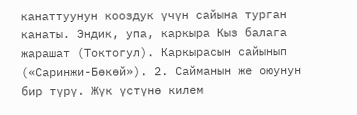канаттуунун кооздук үчүн сайына турган канаты. Эндик, упа, каркыра Кыз балага жарашат (Токтогул). Каркырасын сайынып («Саринжи-Бөкөй»). 2. Сайманын же оюунун бир түрү. Жүк үстүнө килем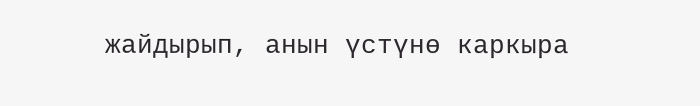жайдырып, анын үстүнө каркыра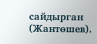сайдырган (Жантөшев).